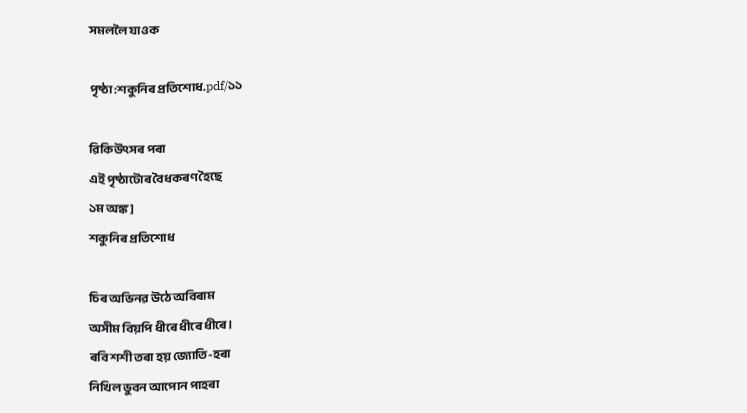সমললৈ যাওক

পৃষ্ঠা:শকুনিৰ প্ৰতিশোধ.pdf/১১

ৱিকিউৎসৰ পৰা
এই পৃষ্ঠাটোৰ বৈধকৰণ হৈছে
১ম অঙ্ক ]
শকুনিৰ প্ৰতিশোধ

চিৰ অভিনৱ উঠে অবিৰাম
অসীম বিয়পি ধীৰে ধীৰে ধীৰে।
ৰবি শশী তৰা হয় জ্যোতি-হৰা
নিখিল ভুবন আপোন পাহৰা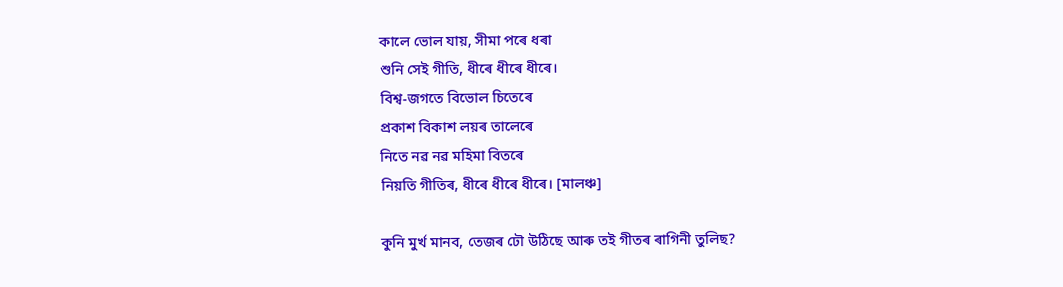কালে ভোল যায়, সীমা পৰে ধৰা
শুনি সেই গীতি, ধীৰে ধীৰে ধীৰে।
বিশ্ব-জগতে বিভোল চিতেৰে
প্ৰকাশ বিকাশ লয়ৰ তালেৰে
নিতে নৱ নৱ মহিমা বিতৰে
নিয়তি গীতিৰ, ধীৰে ধীৰে ধীৰে। [মালঞ্চ]

কুনি মুৰ্খ মানব, তেজৰ ঢৌ উঠিছে আৰু তই গীতৰ ৰাগিনী তুলিছ?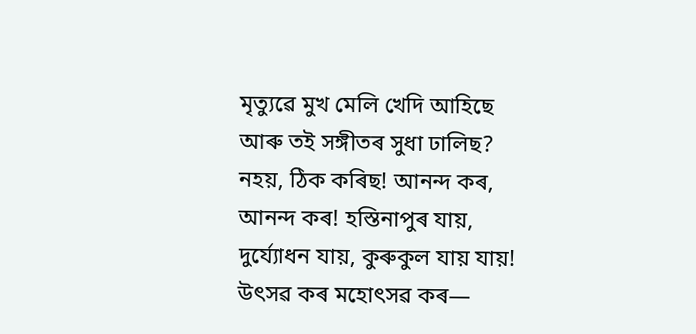মৃত্যুৱে মুখ মেলি খেদি আহিছে আৰু তই সঙ্গীতৰ সুধা ঢালিছ? নহয়, ঠিক কৰিছ! আনন্দ কৰ, আনন্দ কৰ! হস্তিনাপুৰ যায়, দুৰ্য্যোধন যায়, কুৰুকুল যায় যায়! উৎসৱ কৰ মহোৎসৱ কৰ—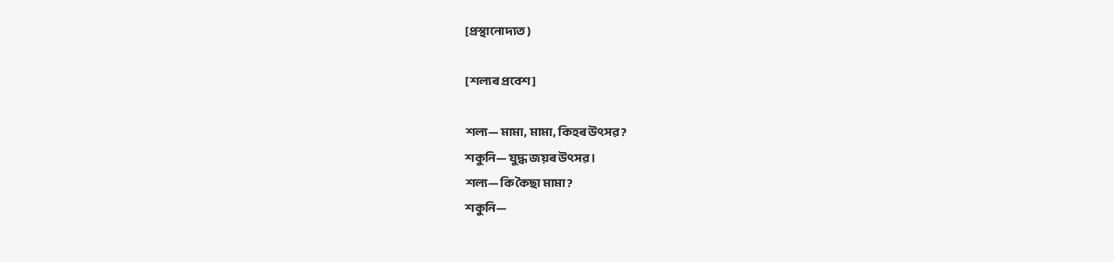[প্ৰস্থানোদ্যত )

[শল্যৰ প্ৰবেশ]

শল্য— মামা, মামা, কিহৰ উৎসৱ?
শকুনি— যুদ্ধ জয়ৰ উৎসৱ।
শল্য— কি কৈছা মামা?
শকুনি—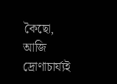কৈছো, আজি দ্ৰোণাচাৰ্য্যই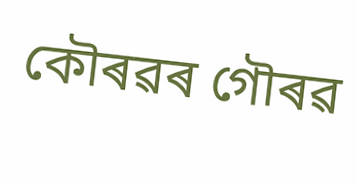কৌৰৱৰ গৌৰৱ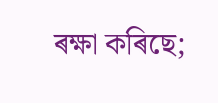ৰক্ষা কৰিছে;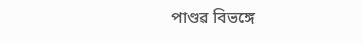পাণ্ডৱ বিভঙ্গে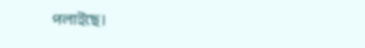পলাইছে।